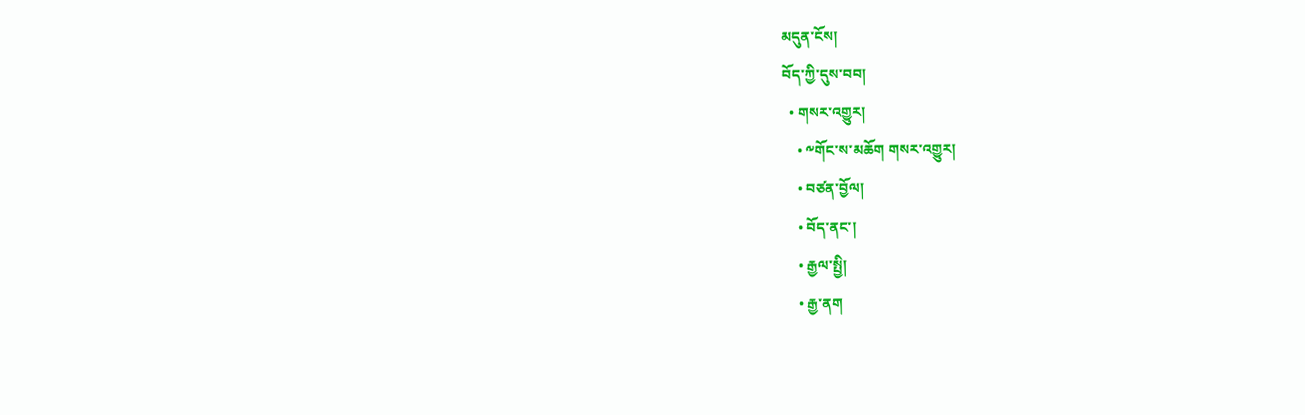མདུན་ངོས།
བོད་ཀྱི་དུས་བབ།
  • གསར་འགྱུར།
    • ༸གོང་ས་མཆོག གསར་འགྱུར།
    • བཙན་བྱོལ།
    • བོད་ནང་།
    • རྒྱལ་སྤྱི།
    • རྒྱ་ནག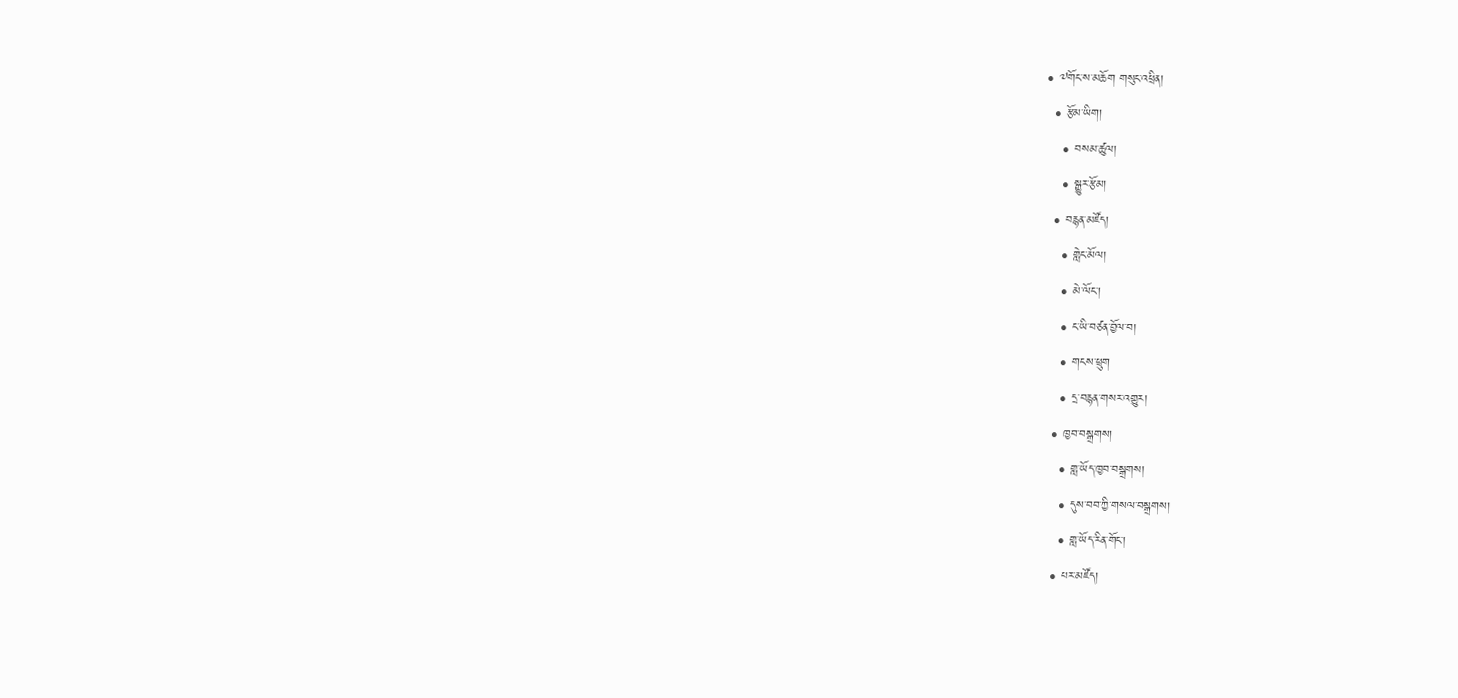• ༧གོང་ས་མཆོག གསུང་འཕྲིན།
  • རྩོམ་ཡིག།
    • བསམ་ཚུལ།
    • སྒྱུར་རྩོམ།
  • བརྙན་མཛོད།
    • གླེང་མོལ།
    • མེ་ལོང་།
    • ང་ཡི་བཙན་བྱོལ་བ།
    • གངས་ཕྲུག
    • དྲ་བརྙན་གསར་འགྱུར།
  • ཁྱབ་བསྒྲགས།
    • གླ་ཡོད་ཁྱབ་བསྒྲགས།
    • དུས་བབ་ཀྱི་གསལ་བསྒྲགས།
    • གླ་ཡོད་རིན་གོང་།
  • པར་མཛོད།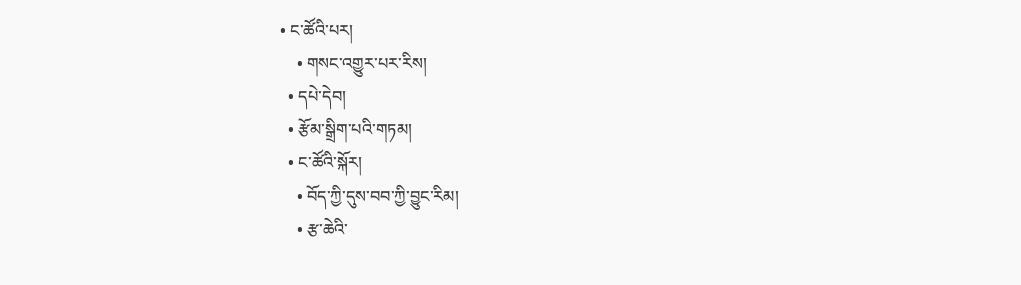• ང་ཚོའི་པར།
    • གསང་འགྱུར་པར་རིས།
  • དཔེ་དེབ།
  • རྩོམ་སྒྲིག་པའི་གཏམ།
  • ང་ཚོའི་སྐོར།
    • བོད་ཀྱི་དུས་བབ་ཀྱི་བྱུང་རིམ།
    • རྩ་ཆེའི་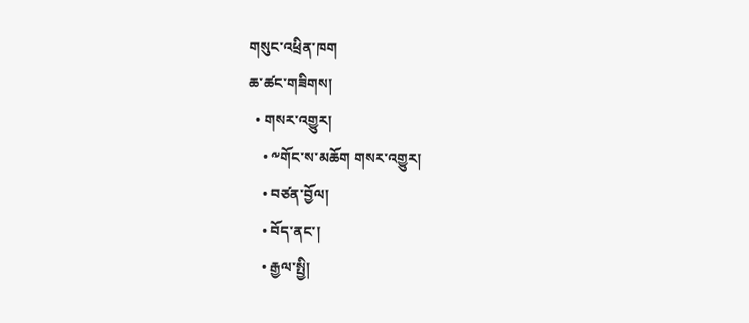གསུང་འཕྲིན་ཁག
ཆ་ཚང་གཟིགས།
  • གསར་འགྱུར།
    • ༸གོང་ས་མཆོག གསར་འགྱུར།
    • བཙན་བྱོལ།
    • བོད་ནང་།
    • རྒྱལ་སྤྱི།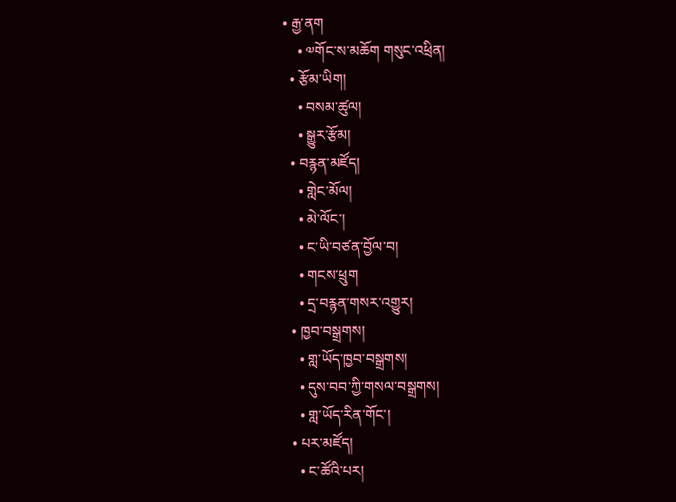• རྒྱ་ནག
    • ༧གོང་ས་མཆོག གསུང་འཕྲིན།
  • རྩོམ་ཡིག།
    • བསམ་ཚུལ།
    • སྒྱུར་རྩོམ།
  • བརྙན་མཛོད།
    • གླེང་མོལ།
    • མེ་ལོང་།
    • ང་ཡི་བཙན་བྱོལ་བ།
    • གངས་ཕྲུག
    • དྲ་བརྙན་གསར་འགྱུར།
  • ཁྱབ་བསྒྲགས།
    • གླ་ཡོད་ཁྱབ་བསྒྲགས།
    • དུས་བབ་ཀྱི་གསལ་བསྒྲགས།
    • གླ་ཡོད་རིན་གོང་།
  • པར་མཛོད།
    • ང་ཚོའི་པར།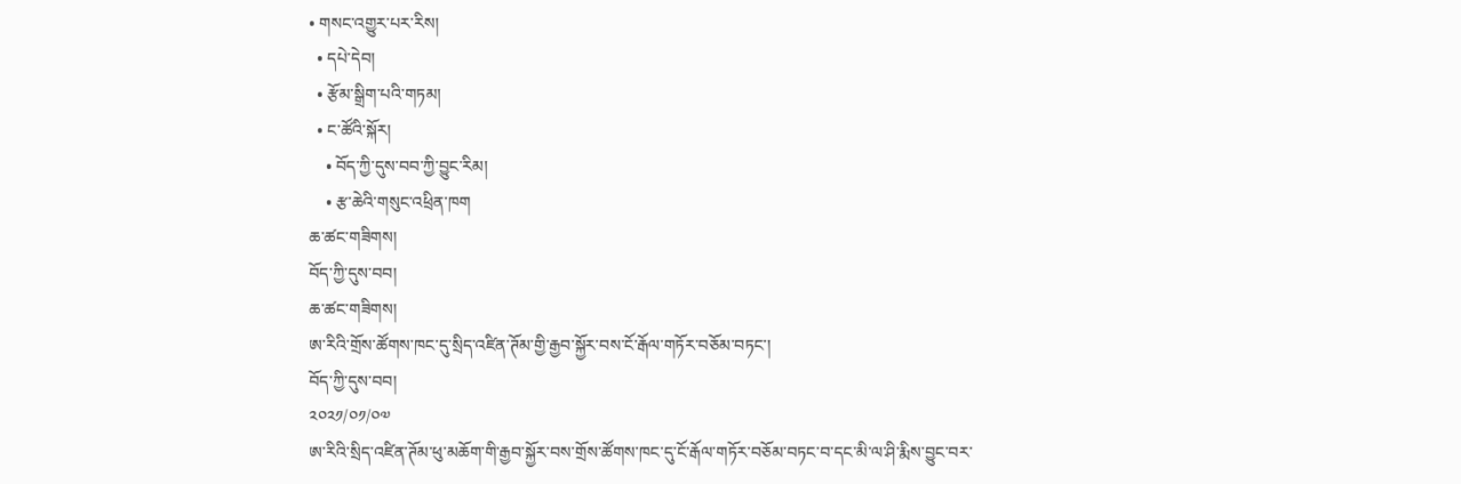• གསང་འགྱུར་པར་རིས།
  • དཔེ་དེབ།
  • རྩོམ་སྒྲིག་པའི་གཏམ།
  • ང་ཚོའི་སྐོར།
    • བོད་ཀྱི་དུས་བབ་ཀྱི་བྱུང་རིམ།
    • རྩ་ཆེའི་གསུང་འཕྲིན་ཁག
ཆ་ཚང་གཟིགས།
བོད་ཀྱི་དུས་བབ།
ཆ་ཚང་གཟིགས།
ཨ་རིའི་གྲོས་ཚོགས་ཁང་དུ་སྲིད་འཛིན་ཊོམ་གྱི་རྒྱབ་སྐྱོར་བས་ངོ་རྒོལ་གཏོར་བཅོམ་བཏང་།
བོད་ཀྱི་དུས་བབ།
༢༠༢༡/༠༡/༠༧
ཨ་རིའི་སྲིད་འཛིན་ཊོམ་ཕུ་མཆོག་གི་རྒྱབ་སྐྱོར་བས་གྲོས་ཚོགས་ཁང་དུ་ངོ་རྒོལ་གཏོར་བཅོམ་བཏང་བ་དང་མི་ལ་ཤི་རྨིས་བྱུང་བར་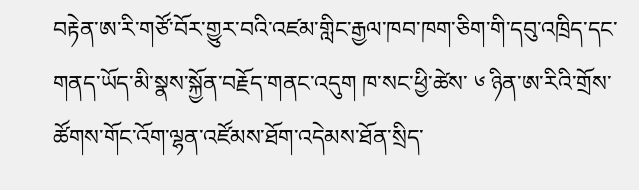བརྟེན་ཨ་རི་གཙོ་བོར་གྱུར་བའི་འཛམ་གླིང་རྒྱལ་ཁབ་ཁག་ཅིག་གི་དབུ་འཁྲིད་དང་གནད་ཡོད་མི་སྣས་སྐྱོན་བརྗོད་གནང་འདུག ཁ་སང་ཕྱི་ཚེས་ ༦ ཉིན་ཨ་རིའི་གྲོས་ཚོགས་གོང་འོག་ལྷན་འཛོམས་ཐོག་འདེམས་ཐོན་སྲིད་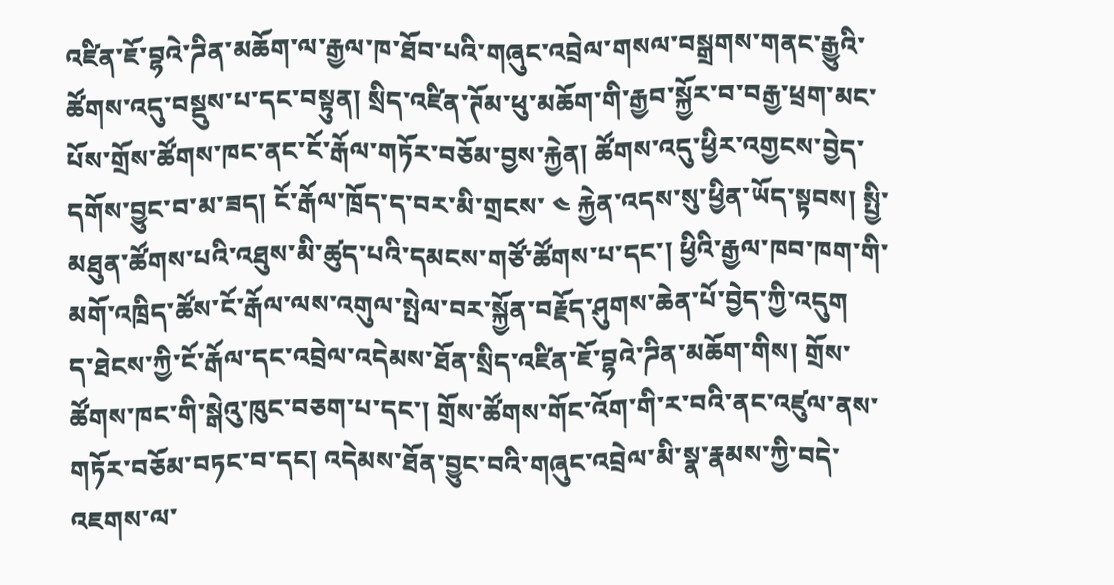འཛིན་ཇོ་བྷའེ་ཌིན་མཆོག་ལ་རྒྱལ་ཁ་ཐོབ་པའི་གཞུང་འབྲེལ་གསལ་བསྒྲགས་གནང་རྒྱུའི་ཚོགས་འདུ་བསྡུས་པ་དང་བསྟུན། སྲིད་འཛིན་ཊོམ་ཕུ་མཆོག་གི་རྒྱབ་སྐྱོར་བ་བརྒྱ་ཕྲག་མང་པོས་གྲོས་ཚོགས་ཁང་ནང་ངོ་རྒོལ་གཏོར་བཅོམ་བྱས་རྐྱེན། ཚོགས་འདུ་ཕྱིར་འགྱངས་བྱེད་དགོས་བྱུང་བ་མ་ཟད། ངོ་རྒོལ་ཁྲོད་ད་བར་མི་གྲངས་ ༤ རྐྱེན་འདས་སུ་ཕྱིན་ཡོད་སྟབས། སྤྱི་མཐུན་ཚོགས་པའི་འཐུས་མི་ཚུད་པའི་དམངས་གཙོ་ཚོགས་པ་དང་། ཕྱིའི་རྒྱལ་ཁབ་ཁག་གི་མགོ་འཁྲིད་ཚོས་ངོ་རྒོལ་ལས་འགུལ་སྤེལ་བར་སྐྱོན་བརྗོད་ཤུགས་ཆེན་པོ་བྱེད་ཀྱི་འདུག
ད་ཐེངས་ཀྱི་ངོ་རྒོལ་དང་འབྲེལ་འདེམས་ཐོན་སྲིད་འཛིན་ཇོ་བྷའེ་ཌིན་མཆོག་གིས། གྲོས་ཚོགས་ཁང་གི་སྒེའུ་ཁུང་བཅག་པ་དང་། གྲོས་ཚོགས་གོང་འོག་གི་ར་བའི་ནང་འཛུལ་ནས་གཏོར་བཅོམ་བཏང་བ་དང། འདེམས་ཐོན་བྱུང་བའི་གཞུང་འབྲེལ་མི་སྣ་རྣམས་ཀྱི་བདེ་འཇགས་ལ་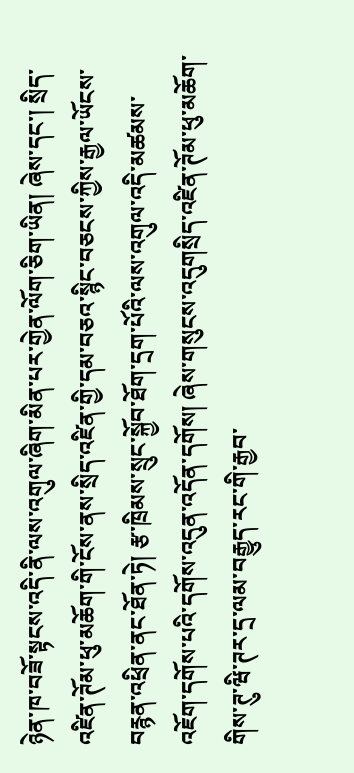ཉེན་ཁ་བཟོ་སྟངས་འདི་ནི་ལས་འགུལ་ཞིག་མིན་པར་གྱེན་ལོག་ཅིག་ཡིན། ཞེས་དང་། སྲིད་འཛིན་ཊོམ་ཕུ་མཆོག་གི་ངོས་ནས་སྲིད་འཛིན་གྱི་དམ་བཅའ་སྙིང་བཅངས་ཀྱིས་རྒྱལ་ཡོངས་བརྙན་འཕྲིན་ནང་ཐོན་ཏེ། རྩ་ཁྲིམས་སྲུང་སྐྱོབ་ཐོག་དྲག་པོའི་ལས་འགུལ་འདི་མཚམས་འཇོག་དགོས་པའི་དགོས་འདུན་འདོན་དགོས། ཞེས་གསུངས་འདུགསྲིད་འཛིན་ཊོམ་ཕུ་མཆོག་གིས་ཊུ་ཝི་ཊར་དྲ་ལམ་བརྒྱུད་རང་གི་རྒྱབ་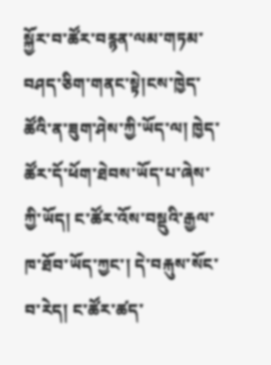སྐྱོར་བ་ཚོར་བརྙན་ལམ་གཏམ་བཤད་ཅིག་གནང་སྟེ།ངས་ཁྱེད་ཚོའི་ན་ཟུག་ཤེས་ཀྱི་ཡོད་ལ། ཁྱེད་ཚོར་དོ་ཕོག་ཐེབས་ཡོད་པ་ཞེས་ཀྱི་ཡོད། ང་ཚོར་འོས་བསྡུའི་རྒྱལ་ཁ་ཐོབ་ཡོད་ཀྱང་། དེ་བརྐུས་སོང་བ་རེད། ང་ཚོར་ཚད་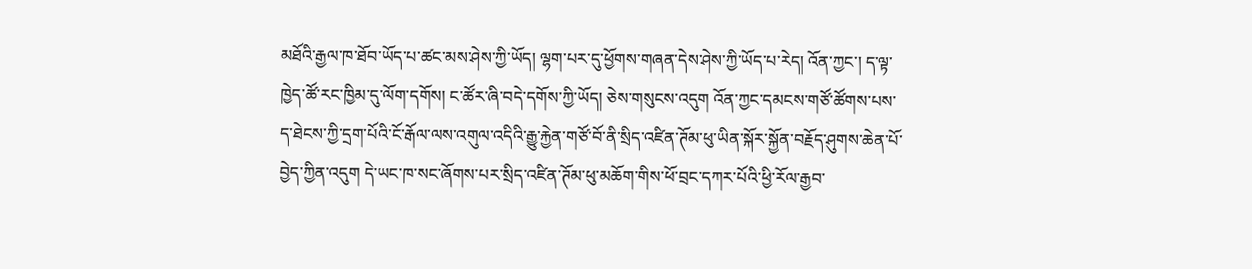མཐོའི་རྒྱལ་ཁ་ཐོབ་ཡོད་པ་ཚང་མས་ཤེས་ཀྱི་ཡོད། ལྷག་པར་དུ་ཕྱོགས་གཞན་དེས་ཤེས་ཀྱི་ཡོད་པ་རེད། འོན་ཀྱང་། ད་ལྟ་ཁྱེད་ཚོ་རང་ཁྱིམ་དུ་ལོག་དགོས། ང་ཚོར་ཞི་བདེ་དགོས་ཀྱི་ཡོད། ཅེས་གསུངས་འདུག འོན་ཀྱང་དམངས་གཙོ་ཚོགས་པས་ད་ཐེངས་ཀྱི་དྲག་པོའི་ངོ་རྒོལ་ལས་འགུལ་འདིའི་རྒྱུ་རྐྱེན་གཙོ་བོ་ནི་སྲིད་འཛིན་ཊོམ་ཕུ་ཡིན་སྐོར་སྐྱོན་བརྗོད་ཤུགས་ཆེན་པོ་བྱེད་ཀྱིན་འདུག དེ་ཡང་ཁ་སང་ཞོགས་པར་སྲིད་འཛིན་ཊོམ་ཕུ་མཆོག་གིས་ཕོ་བྲང་དཀར་པོའི་ཕྱི་རོལ་རྒྱབ་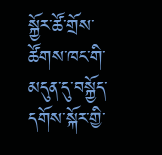སྐྱོར་ཚོ་གྲོས་ཚོགས་ཁང་གི་མདུན་དུ་བསྐྱོད་དགོས་སྐོར་གྱི་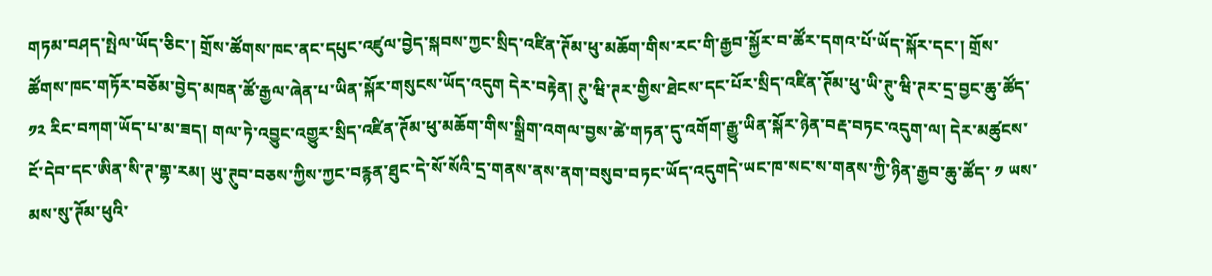གཏམ་བཤད་སྤེལ་ཡོད་ཅིང་། གྲོས་ཚོགས་ཁང་ནང་དཔུང་འཛུལ་བྱེད་སྐབས་ཀྱང་སྲིད་འཛིན་ཊོམ་ཕུ་མཆོག་གིས་རང་གི་རྒྱབ་སྐྱོར་བ་ཚོར་དགའ་པོ་ཡོད་སྐོར་དང་། གྲོས་ཚོགས་ཁང་གཏོར་བཅོམ་བྱེད་མཁན་ཚོ་རྒྱལ་ཞེན་པ་ཡིན་སྐོར་གསུངས་ཡོད་འདུག དེར་བརྟེན། ཊུ་ཝི་ཊར་གྱིས་ཐེངས་དང་པོར་སྲིད་འཛིན་ཊོམ་ཕུ་ཡི་ཊུ་ཝི་ཊར་དྲ་བྱང་ཆུ་ཚོད་ ༡༢ རིང་བཀག་ཡོད་པ་མ་ཟད། གལ་ཏེ་འབྱུང་འགྱུར་སྲིད་འཛིན་ཊོམ་ཕུ་མཆོག་གིས་སྒྲིག་འགལ་བྱས་ཚེ་གཏན་དུ་འགོག་རྒྱུ་ཡིན་སྐོར་ཉེན་བརྡ་བཏང་འདུག་ལ། དེར་མཚུངས་ངོ་དེབ་དང་ཨིན་སི་ཊ་གྷ་རམ། ཡུ་ཊུབ་བཅས་ཀྱིས་ཀྱང་བརྙན་ཐུང་དེ་སོ་སོའི་དྲ་གནས་ནས་ནག་བསུབ་བཏང་ཡོད་འདུགདེ་ཡང་ཁ་སང་ས་གནས་ཀྱི་ཉིན་རྒྱབ་ཆུ་ཚོད་ ༡ ཡས་མས་སུ་ཊོམ་ཕུའི་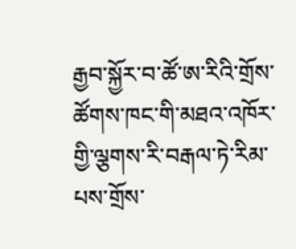རྒྱབ་སྐྱོར་བ་ཚོ་ཨ་རིའི་གྲོས་ཚོགས་ཁང་གི་མཐའ་འཁོར་གྱི་ལྕགས་རི་བརྒལ་ཏེ་རིམ་པས་གྲོས་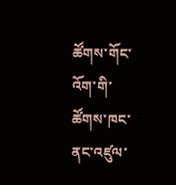ཚོགས་གོང་འོག་གི་ཚོགས་ཁང་ནང་འཛུལ་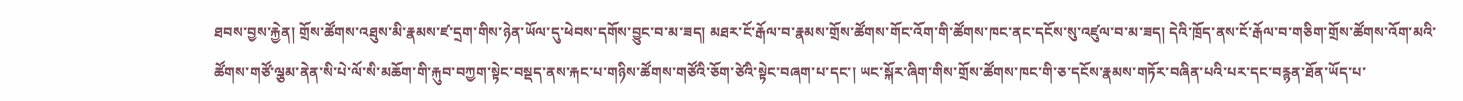ཐབས་བྱས་རྐྱེན། གྲོས་ཚོགས་འཐུས་མི་རྣམས་ཛ་དྲག་གིས་ཉེན་ཡོལ་དུ་ཕེབས་དགོས་བྱུང་བ་མ་ཟད། མཐར་ངོ་རྒོལ་བ་རྣམས་གྲོས་ཚོགས་གོང་འོག་གི་ཚོགས་ཁང་ནང་དངོས་སུ་འཛུལ་བ་མ་ཟད། དེའི་ཁྲོད་ནས་ངོ་རྒོལ་བ་གཅིག་གྲོས་ཚོགས་འོག་མའི་ཚོགས་གཙོ་ལྕམ་ནེན་སི་པེ་ལོ་སི་མཆོག་གི་རྐུབ་བཀྱག་སྟེང་བསྡད་ནས་རྐང་པ་གཉིས་ཚོགས་གཙོའི་ཅོག་ཙེའི་སྟེང་བཞག་པ་དང་། ཡང་སྐོར་ཞིག་གིས་གྲོས་ཚོགས་ཁང་གི་ཅ་དངོས་རྣམས་གཏོར་བཞིན་པའི་པར་དང་བརྙན་ཐོན་ཡོད་པ་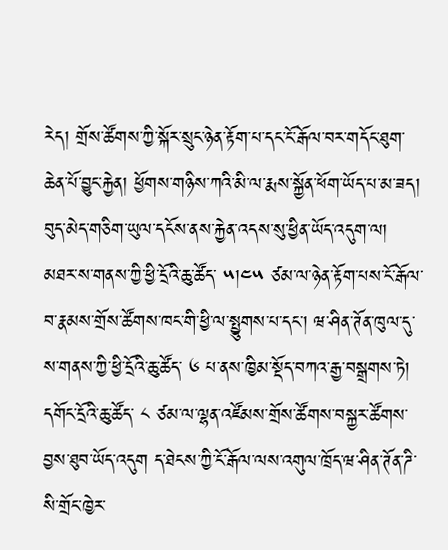རེད། གྲོས་ཚོགས་ཀྱི་སྐོར་སྲུང་ཉེན་རྟོག་པ་དང་ངོ་རྒོལ་བར་གདོང་ཐུག་ཆེན་པོ་བྱུང་རྐྱེན། ཕྱོགས་གཉིས་ཀའི་མི་ལ་རྨས་སྐྱོན་ཕོག་ཡོད་པ་མ་ཟད། བུད་མེད་གཅིག་ཡུལ་དངོས་ནས་རྐྱེན་འདས་སུ་ཕྱིན་ཡོད་འདུག་ལ། མཐར་ས་གནས་ཀྱི་ཕྱི་དྲོའི་ཆུ་ཚོད་ ༥།༤༥ ཙམ་ལ་ཉེན་རྟོག་པས་ངོ་རྒོལ་བ་རྣམས་གྲོས་ཚོགས་ཁང་གི་ཕྱི་ལ་སྤྱུགས་པ་དང་། ཝ་ཤིན་ཊོན་ཁུལ་དུ་ས་གནས་ཀྱི་ཕྱི་དྲོའི་ཆུ་ཚོད་ ༦ པ་ནས་ཁྱིམ་སྡོད་བཀའ་རྒྱ་བསྒྲགས་ཏེ། དགོང་དྲོའི་ཆུ་ཚོད་ ༨ ཙམ་ལ་ལྷན་འཛོམས་གྲོས་ཚོགས་བསྐྱར་ཚོགས་བྱས་ཐུབ་ཡོད་འདུག ད་ཐེངས་ཀྱི་ངོ་རྒོལ་ལས་འགུལ་ཁྲོད་ཝ་ཤིན་ཊོན་ཌི་སི་གྲོང་ཁྱེར་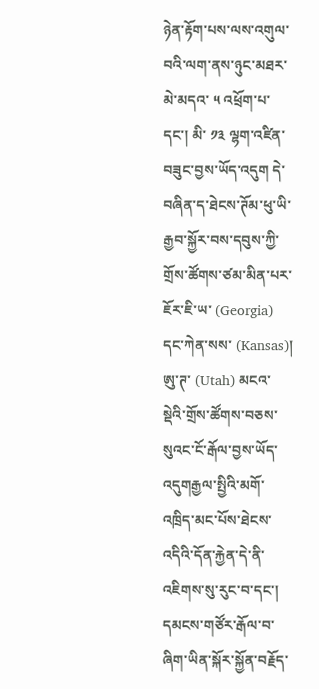ཉེན་རྟོག་པས་ལས་འགུལ་བའི་ལག་ནས་ཉུང་མཐར་མེ་མདའ་ ༥ འཕྲོག་པ་དང་། མི་ ༡༣ ལྷག་འཛིན་བཟུང་བྱས་ཡོད་འདུག དེ་བཞིན་ད་ཐེངས་ཊོམ་ཕུ་ཡི་རྒྱབ་སྐྱོར་བས་དབུས་ཀྱི་གྲོས་ཚོགས་ཙམ་མིན་པར་ཇོར་ཇི་ཡ་ (Georgia) དང་ཀེན་སས་ (Kansas)། ཨུ་ཊ་ (Utah) མངའ་སྡེའི་གྲོས་ཚོགས་བཅས་སུའང་ངོ་རྒོལ་བྱས་ཡོད་འདུགརྒྱལ་སྤྱིའི་མགོ་འཁྲིད་མང་པོས་ཐེངས་འདིའི་དོན་རྐྱེན་དེ་ནི་འཇིགས་སུ་རུང་བ་དང་། དམངས་གཙོར་རྒོལ་བ་ཞིག་ཡིན་སྐོར་སྐྱོན་བརྗོད་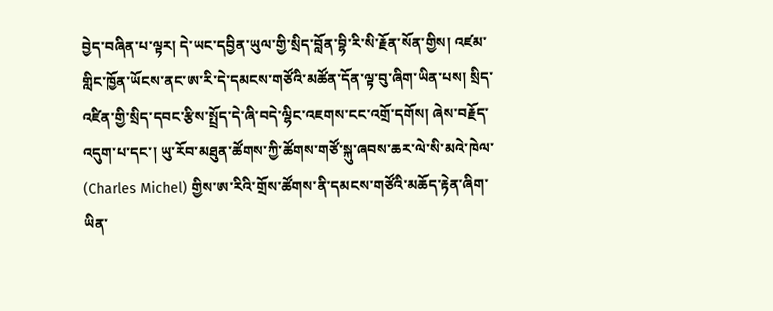བྱེད་བཞིན་པ་ལྟར། དེ་ཡང་དབྱིན་ཡུལ་གྱི་སྲིད་བློན་བྷི་རི་སི་རྗོན་སོན་གྱིས། འཛམ་གླིང་ཁྱོན་ཡོངས་ནང་ཨ་རི་དེ་དམངས་གཙོའི་མཚོན་དོན་ལྟ་བུ་ཞིག་ཡིན་པས། སྲིད་འཛིན་གྱི་སྲིད་དབང་རྩིས་སྤྲོད་དེ་ཞི་བདེ་ལྷིང་འཇགས་ངང་འགྲོ་དགོས། ཞེས་བརྗོད་འདུག་པ་དང་། ཡུ་རོབ་མཐུན་ཚོགས་ཀྱི་ཚོགས་གཙོ་སྐུ་ཞབས་ཆར་ལེ་སི་མའེ་ཁེལ་ (Charles Michel) གྱིས་ཨ་རིའི་གྲོས་ཚོགས་ནི་དམངས་གཙོའི་མཆོད་རྟེན་ཞིག་ཡིན་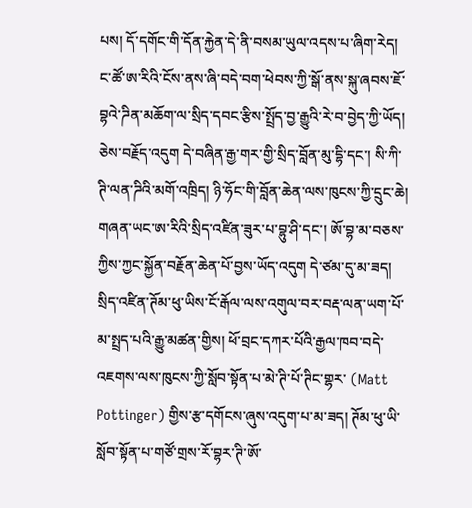པས། དོ་དགོང་གི་དོན་རྐྱེན་དེ་ནི་བསམ་ཡུལ་འདས་པ་ཞིག་རེད། ང་ཚོ་ཨ་རིའི་ངོས་ནས་ཞི་བདེ་བག་ཕེབས་ཀྱི་སྒོ་ནས་སྐུ་ཞབས་ཇོ་བྷའེ་ཌིན་མཆོག་ལ་སྲིད་དབང་རྩིས་སྤྲོད་བྱ་རྒྱུའི་རེ་བ་བྱེད་ཀྱི་ཡོད། ཅེས་བརྗོད་འདུག དེ་བཞིན་རྒྱ་གར་གྱི་སྲིད་བློན་མུ་དྷི་དང་། སི་ཀི་ཊི་ལན་ཌིའི་མགོ་འཁྲིད། ཉི་ཧོང་གི་བློན་ཆེན་ལས་ཁུངས་ཀྱི་དྲུང་ཆེ། གཞན་ཡང་ཨ་རིའི་སྲིད་འཛིན་ཟུར་པ་བྷུ་ཤི་དང་། ཨོ་བྷ་མ་བཅས་ཀྱིས་ཀྱང་སྐྱོན་བརྗོན་ཆེན་པོ་བྱས་ཡོད་འདུག དེ་ཙམ་དུ་མ་ཟད། སྲིད་འཛིན་ཊོམ་ཕུ་ཡིས་ངོ་རྒོལ་ལས་འགུལ་བར་བརྡ་ལན་ཡག་པོ་མ་སྤྲད་པའི་རྒྱུ་མཚན་གྱིས། ཕོ་བྲང་དཀར་པོའི་རྒྱལ་ཁབ་བདེ་འཇགས་ལས་ཁུངས་ཀྱི་སློབ་སྟོན་པ་མེ་ཊི་པོ་ཊིང་གྷར་ (Matt Pottinger) གྱིས་རྩ་དགོངས་ཞུས་འདུག་པ་མ་ཟད། ཊོམ་ཕུ་ཡི་སློབ་སྟོན་པ་གཙོ་གྲས་རོ་བྷར་ཊི་ཨོ་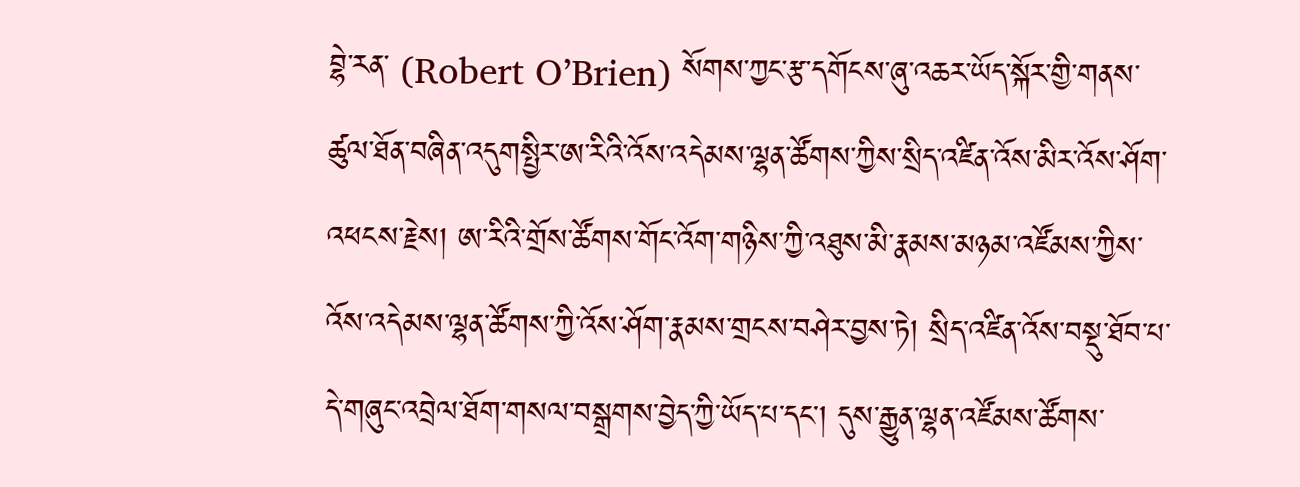བྷེ་རན་ (Robert O’Brien) སོགས་ཀྱང་རྩ་དགོངས་ཞུ་འཆར་ཡོད་སྐོར་གྱི་གནས་ཚུལ་ཐོན་བཞིན་འདུགསྤྱིར་ཨ་རིའི་འོས་འདེམས་ལྷན་ཚོགས་ཀྱིས་སྲིད་འཛིན་འོས་མིར་འོས་ཤོག་འཕངས་རྗེས། ཨ་རིའི་གྲོས་ཚོགས་གོང་འོག་གཉིས་ཀྱི་འཐུས་མི་རྣམས་མཉམ་འཛོམས་ཀྱིས་འོས་འདེམས་ལྷན་ཚོགས་ཀྱི་འོས་ཤོག་རྣམས་གྲངས་བཤེར་བྱས་ཏེ། སྲིད་འཛིན་འོས་བསྡུ་ཐོབ་པ་དེ་གཞུང་འབྲེལ་ཐོག་གསལ་བསྒྲགས་བྱེད་ཀྱི་ཡོད་པ་དང་། དུས་རྒྱུན་ལྷན་འཛོམས་ཚོགས་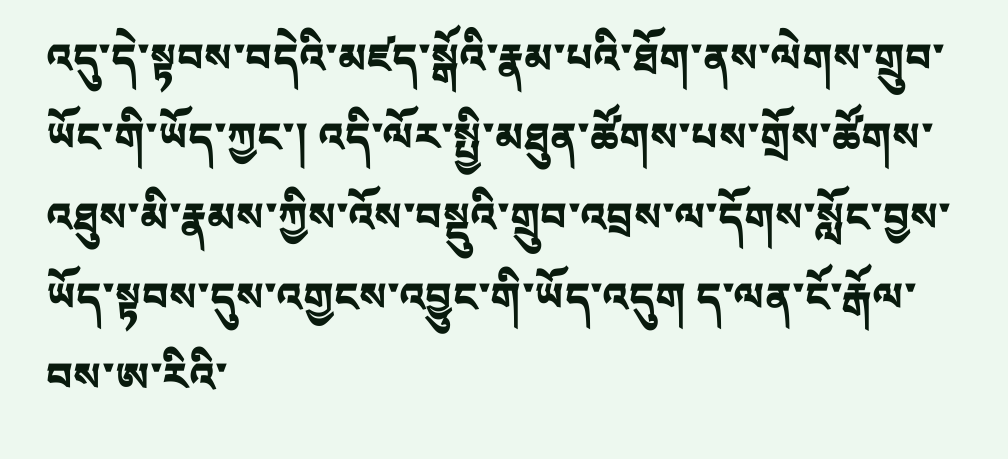འདུ་དེ་སྟབས་བདེའི་མཛད་སྒོའི་རྣམ་པའི་ཐོག་ནས་ལེགས་གྲུབ་ཡོང་གི་ཡོད་ཀྱང་། འདི་ལོར་སྤྱི་མཐུན་ཚོགས་པས་གྲོས་ཚོགས་འཐུས་མི་རྣམས་ཀྱིས་འོས་བསྡུའི་གྲུབ་འབྲས་ལ་དོགས་སློང་བྱས་ཡོད་སྟབས་དུས་འགྱངས་འབྱུང་གི་ཡོད་འདུག ད་ལན་ངོ་རྒོལ་བས་ཨ་རིའི་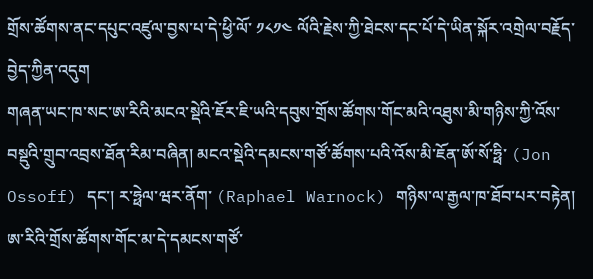གྲོས་ཚོགས་ནང་དཔུང་འཛུལ་བྱས་པ་དེ་ཕྱི་ལོ་ ༡༨༡༤ ལོའི་རྗེས་ཀྱི་ཐེངས་དང་པོ་དེ་ཡིན་སྐོར་འགྲེལ་བརྗོད་བྱེད་ཀྱིན་འདུག
གཞན་ཡང་ཁ་སང་ཨ་རིའི་མངའ་སྡེའི་ཇོར་ཇི་ཡའི་དབུས་གྲོས་ཚོགས་གོང་མའི་འཐུས་མི་གཉིས་ཀྱི་འོས་བསྡུའི་གྲུབ་འབྲས་ཐོན་རིམ་བཞིན། མངའ་སྡེའི་དམངས་གཙོ་ཚོགས་པའི་འོས་མི་ཇོན་ཨོ་སོ་ཧྥི་ (Jon Ossoff) དང་། ར་ཧྥེལ་ཝར་ནོག་ (Raphael Warnock) གཉིས་ལ་རྒྱལ་ཁ་ཐོབ་པར་བརྟེན། ཨ་རིའི་གྲོས་ཚོགས་གོང་མ་དེ་དམངས་གཙོ་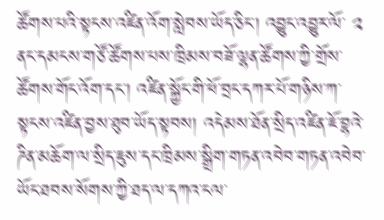ཚོགས་པའི་སྟངས་འཛིན་འོག་སླེབས་ཡོད་ཅིང་། འབྱུང་འབྱུར་ལོ་ ༢ ནང་དམངས་གཙོ་ཚོགས་པས་ཁྲིམས་བཟོ་ལྷན་ཚོགས་ཀྱི་གྲོས་ཚོགས་གོང་འོག་དང་། འཛིན་སྐྱོང་གི་ཕོ་བྲང་དཀར་པོ་གཉིས་ཀ་སྟངས་འཛིན་བྱས་ཐུབ་ཡོད་སྟབས། འདེམས་ཐོན་སྲིད་འཛིན་ཇོ་བྷའེ་ཌིན་མཆོག་ལ་སྲིད་ཇུས་དང་ཁྲིམས་སྒྲིག་གཏན་འབེབ་གཏན་འབེབ་ཡོང་ཐབས་སོགས་ཀྱི་ཐད་ལ་དཀའ་ངལ་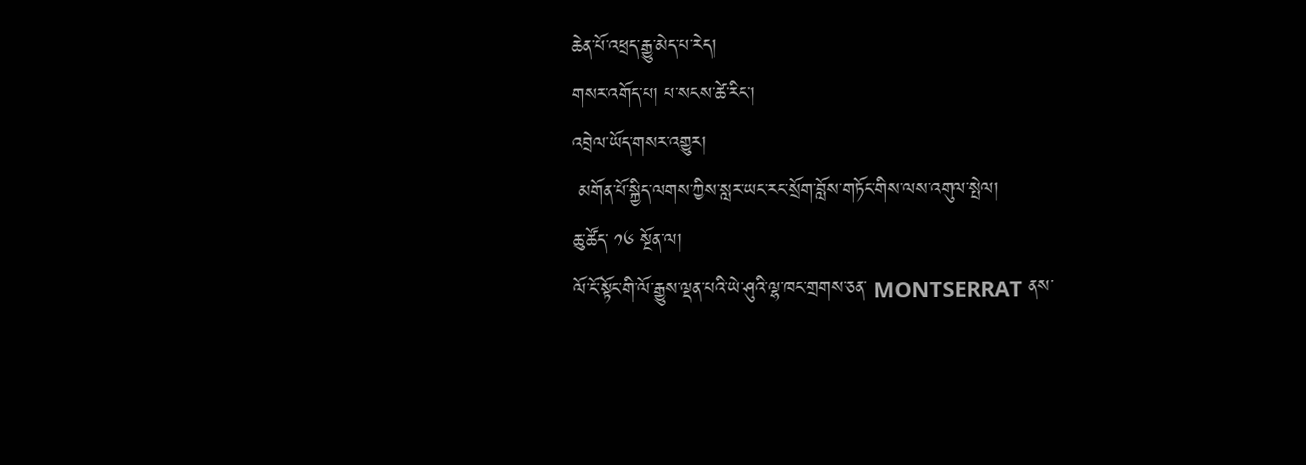ཆེན་པོ་འཕྲད་རྒྱུ་མེད་པ་རེད།
གསར་འགོད་པ། པ་སངས་ཚེ་རིང་།
འབྲེལ་ཡོད་གསར་འགྱུར།
 མགོན་པོ་སྐྱིད་ལགས་ཀྱིས་སླར་ཡང་རང་སྲོག་བློས་གཏོང་གིས་ལས་འགུལ་སྤེལ།
ཆུ་ཚོད་ ༡༦ སྔོན་ལ།
ལོ་ངོ་སྟོང་གི་ལོ་རྒྱུས་ལྡན་པའི་ཡེ་ཤུའི་ལྷ་ཁང་གྲགས་ཅན་ MONTSERRAT ནས་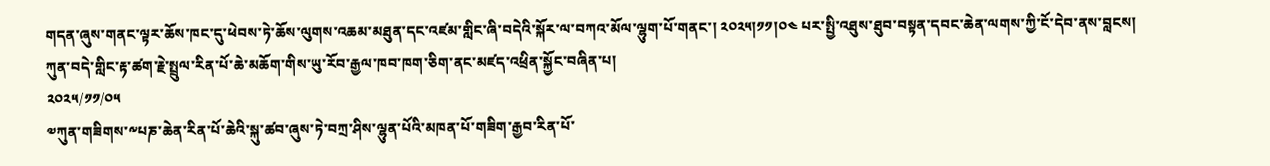གདན་ཞུས་གནང་ལྟར་ཆོས་ཁང་དུ་ཕེབས་ཏེ་ཆོས་ལུགས་འཆམ་མཐུན་དང་འཛམ་གླིང་ཞི་བདེའི་སྐོར་ལ་བཀའ་མོལ་ལྷུག་པོ་གནང་། ༢༠༢༥།༡༡།༠༤ པར་སྤྱི་འཐུས་ཐུབ་བསྟན་དབང་ཆེན་ལགས་ཀྱི་ངོ་དེབ་ནས་བླངས།
ཀུན་བདེ་གླིང་རྟ་ཚག་རྗེ་སྤྲུལ་རིན་པོ་ཆེ་མཆོག་གིས་ཡུ་རོབ་རྒྱལ་ཁབ་ཁག་ཅིག་ནང་མཛད་འཕྲིན་སྐྱོང་བཞིན་པ།
༢༠༢༥/༡༡/༠༥
༧ཀུན་གཟིགས་༸པཎ་ཆེན་རིན་པོ་ཆེའི་སྐུ་ཚབ་ཞུས་ཏེ་བཀྲ་ཤིས་ལྷུན་པོའི་མཁན་པོ་གཟིག་རྒྱབ་རིན་པོ་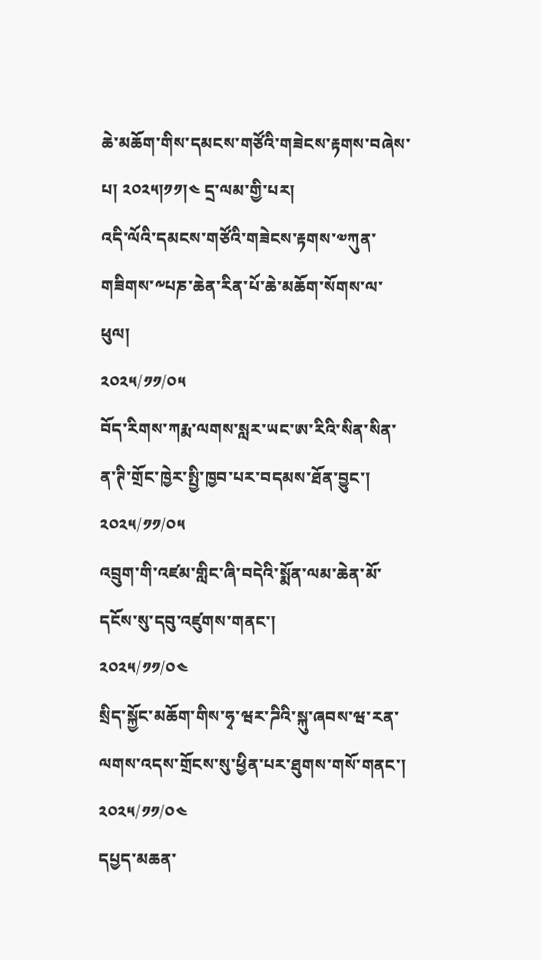ཆེ་མཆོག་གིས་དམངས་གཙོའི་གཟེངས་རྟགས་བཞེས་པ། ༢༠༢༥།༡༡།༤ དྲ་ལམ་གྱི་པར།
འདི་ལོའི་དམངས་གཙོའི་གཟེངས་རྟགས་༧ཀུན་གཟིགས་༸པཎ་ཆེན་རིན་པོ་ཆེ་མཆོག་སོགས་ལ་ཕུལ།
༢༠༢༥/༡༡/༠༥
བོད་རིགས་ཀརྨ་ལགས་སླར་ཡང་ཨ་རིའི་སིན་སིན་ན་ཊི་གྲོང་ཁྱེར་སྤྱི་ཁྱབ་པར་བདམས་ཐོན་བྱུང་།
༢༠༢༥/༡༡/༠༥
འབྲུག་གི་འཛམ་གླིང་ཞི་བདེའི་སྨོན་ལམ་ཆེན་མོ་དངོས་སུ་དབུ་འཛུགས་གནང་།
༢༠༢༥/༡༡/༠༤
སྲིད་སྐྱོང་མཆོག་གིས་ཧྭ་ཝར་ཌིའི་སྐུ་ཞབས་ཝ་རན་ལགས་འདས་གྲོངས་སུ་ཕྱིན་པར་ཐུགས་གསོ་གནང་།
༢༠༢༥/༡༡/༠༤
དཔྱད་མཆན་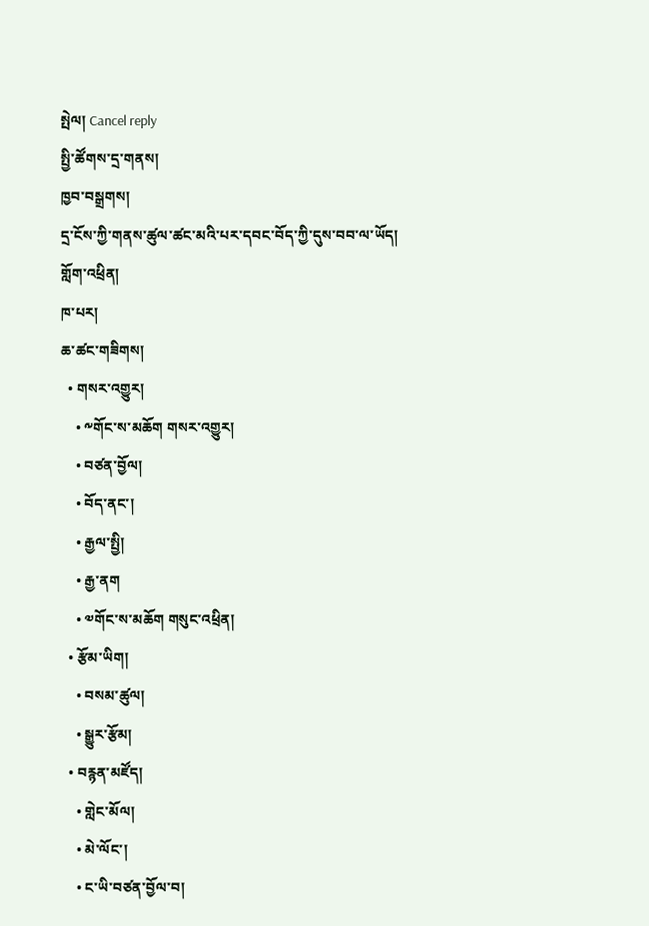སྤེལ། Cancel reply
སྤྱི་ཚོགས་དྲ་གནས།
ཁྱབ་བསྒྲགས།
དྲ་ངོས་ཀྱི་གནས་ཚུལ་ཚང་མའི་པར་དབང་བོད་ཀྱི་དུས་བབ་ལ་ཡོད།
གློག་འཕྲིན།
ཁ་པར།
ཆ་ཚང་གཟིགས།
  • གསར་འགྱུར།
    • ༸གོང་ས་མཆོག གསར་འགྱུར།
    • བཙན་བྱོལ།
    • བོད་ནང་།
    • རྒྱལ་སྤྱི།
    • རྒྱ་ནག
    • ༧གོང་ས་མཆོག གསུང་འཕྲིན།
  • རྩོམ་ཡིག།
    • བསམ་ཚུལ།
    • སྒྱུར་རྩོམ།
  • བརྙན་མཛོད།
    • གླེང་མོལ།
    • མེ་ལོང་།
    • ང་ཡི་བཙན་བྱོལ་བ།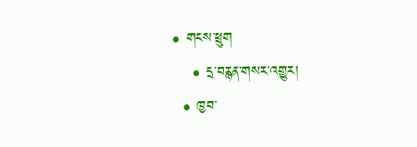• གངས་ཕྲུག
    • དྲ་བརྙན་གསར་འགྱུར།
  • ཁྱབ་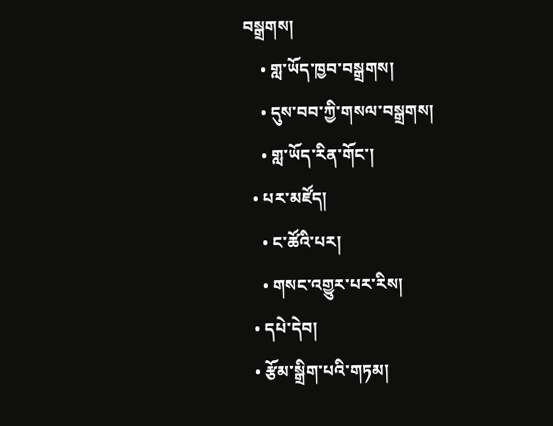བསྒྲགས།
    • གླ་ཡོད་ཁྱབ་བསྒྲགས།
    • དུས་བབ་ཀྱི་གསལ་བསྒྲགས།
    • གླ་ཡོད་རིན་གོང་།
  • པར་མཛོད།
    • ང་ཚོའི་པར།
    • གསང་འགྱུར་པར་རིས།
  • དཔེ་དེབ།
  • རྩོམ་སྒྲིག་པའི་གཏམ།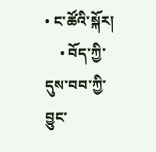• ང་ཚོའི་སྐོར།
    • བོད་ཀྱི་དུས་བབ་ཀྱི་བྱུང་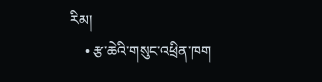རིམ།
    • རྩ་ཆེའི་གསུང་འཕྲིན་ཁག